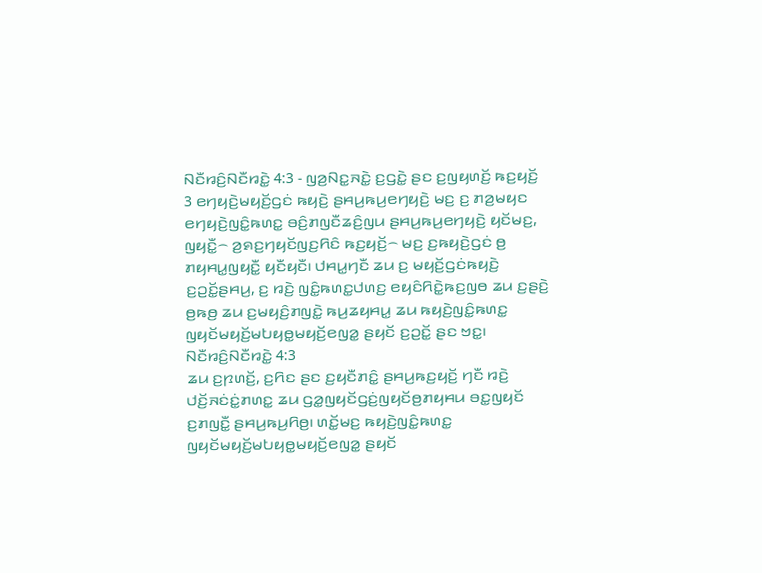ꤡꤢꤪꤙꤢꤨ꤬ꤡꤢꤪꤙꤢꤧ꤭ 4:3 - ꤜꤤ꤬ꤡꤢ꤭ꤏꤢꤧ꤭ ꤢ꤬ꤞꤢꤧ꤭ ꤔꤢ ꤢ꤬ꤜꤟꤛꤢꤩ꤬ ꤒꤢ꤬ꤟꤢꤩ꤬
3 ꤕꤚꤟꤢꤧ꤬ꤗꤟꤢꤩ꤬ꤞꤢꤦ ꤒꤟꤢꤧ꤬ ꤔꤌꤣ꤬ꤒꤣ꤬ꤕꤚꤟꤢꤧ꤬ ꤗꤢ꤬ ꤢ꤬ ꤊꤤ꤬ꤗꤟꤢ ꤕꤚꤟꤢꤧ꤬ꤜꤢꤨ꤭ꤒꤛꤢ꤭ ꤋꤢꤨ꤬ꤊꤜꤢꤪꤘꤢꤨ꤬ꤜꤣ ꤔꤌꤣ꤬ꤒꤣ꤬ꤕꤚꤟꤢꤧ꤬ ꤟꤢꤩꤗꤢ꤬, ꤜꤟꤢꤪ꤭꤮ ꤤ꤬ꤎꤢ꤬ꤚꤟꤢꤩꤜꤢ꤬ꤖꤢꤨ ꤒꤢ꤬ꤟꤢꤩ꤬꤮ ꤗꤢ꤬ ꤢ꤬ꤒꤟꤢꤧ꤬ꤞꤢꤦ ꤥ꤬ ꤊꤟꤌꤣ꤭ꤜꤟꤢꤪ꤭ ꤟꤢꤪꤟꤢꤪ꤯ ꤓꤌꤣ꤭ꤚꤢꤪ ꤘꤣ ꤢ꤬ ꤗꤟꤢꤩ꤬ꤞꤢꤦꤒꤟꤢꤧ꤬ ꤢ꤬ꤑꤢꤩ꤭ꤔꤌꤣ꤬, ꤢ꤬ ꤙꤢꤧ꤬ ꤜꤢꤨ꤭ꤒꤛꤢ꤭ꤓꤛꤢ꤬ ꤕꤟꤢꤨꤖꤢꤧ꤭ꤒꤢ꤬ꤜꤥ ꤘꤣ ꤢ꤬ꤔꤢꤧ꤬ ꤥ꤬ꤒꤥ꤬ ꤘꤣ ꤢ꤬ꤗꤟꤢꤨ꤬ꤊꤜꤢꤧ꤭ ꤒꤣ꤬ꤘꤟꤌꤣ꤭ ꤘꤣ ꤒꤟꤢꤧ꤬ꤜꤢꤨ꤭ꤒꤛꤢ꤭ ꤜꤟꤢꤩꤗꤟꤢꤩ꤬ꤗꤝꤟꤥ꤭ꤗꤟꤢꤩ꤬ꤕꤜꤤ꤭ ꤔꤟꤢꤩ ꤢ꤬ꤑꤢꤩ꤭ ꤔꤢ ꤠꤢ꤭꤯
ꤡꤢꤪꤙꤢꤨ꤬ꤡꤢꤪꤙꤢꤧ꤭ 4:3
ꤘꤣ ꤢ꤬ꤐꤛꤢꤩ꤬, ꤢ꤬ꤖꤢ ꤔꤢ ꤢ꤬ꤟꤢꤪꤊꤢꤨ꤭ ꤔꤌꤣ꤬ꤒꤢ꤬ꤟꤢꤩ꤬ ꤚꤢꤪ ꤙꤢꤧ꤬ ꤓꤢꤩ꤬ꤏꤢꤦꤢꤦ꤭ꤊꤛꤢ꤭ ꤘꤣ ꤞꤤ꤭ꤜꤟꤢꤩꤞꤢꤦ꤬ꤜꤟꤢꤩꤥ꤬ꤊꤟꤌꤣ ꤋꤢ꤭ꤜꤟꤢꤩ ꤢ꤬ꤊꤜꤢꤪ꤭ ꤔꤌꤣ꤬ꤒꤣ꤬ꤖꤥ꤬꤯ ꤛꤢꤩ꤭ꤗꤢ꤬ ꤒꤟꤢꤧ꤬ꤜꤢꤨ꤭ꤒꤛꤢ꤭ ꤜꤟꤢꤩꤗꤟꤢꤩ꤬ꤗꤝꤟꤥ꤭ꤗꤟꤢꤩ꤬ꤕꤜꤤ꤭ ꤔꤟꤢꤩ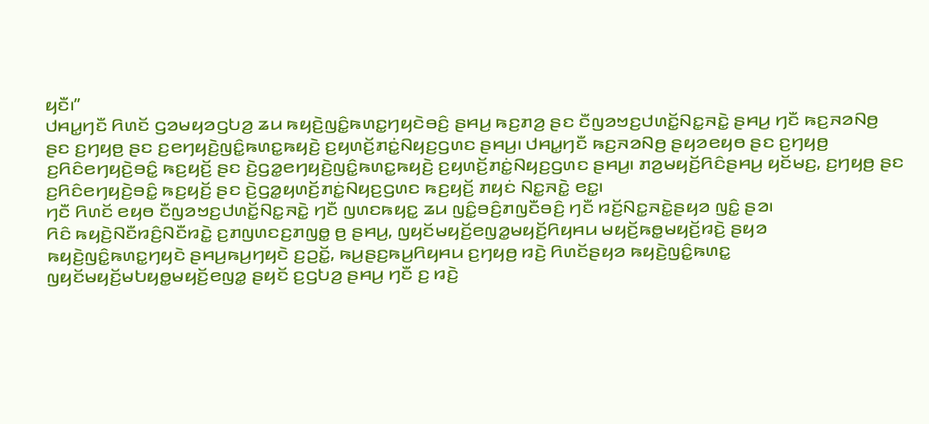ꤟꤢꤪ꤯”
ꤓꤌꤣ꤭ꤚꤢꤪ ꤖꤛꤢꤩ ꤞꤤꤗꤟꤤꤞꤝꤤ꤬ ꤘꤣ ꤒꤟꤢꤧ꤬ꤜꤢꤨ꤭ꤒꤛꤢ꤭ꤚꤟꤢꤧꤋꤢꤨ꤬ ꤔꤌꤣ꤬ ꤒꤢ꤬ꤊꤤ꤬ ꤔꤢ ꤢꤪꤜꤤꤠꤢ꤬ꤓꤛꤢꤩ꤭ꤡꤢ꤭ꤏꤢꤧ꤭ ꤔꤌꤣ꤬ ꤚꤢꤪ ꤒꤢ꤬ꤏꤤꤡꤥ꤬ ꤔꤢ ꤢ꤬ꤚꤟꤥ꤬ ꤔꤢ ꤢ꤬ꤕꤚꤟꤢꤧ꤬ꤜꤢꤨ꤭ꤒꤛꤢ꤭ꤒꤟꤢꤧ꤬ ꤢ꤬ꤟꤛꤢꤩ꤬ꤊꤢꤦ꤭ꤡꤟꤢ꤬ꤞꤛꤢ ꤔꤌꤣ꤬꤯ ꤓꤌꤣ꤭ꤚꤢꤪ ꤒꤢ꤬ꤏꤤꤡꤥ꤬ ꤔꤟꤤꤕꤟꤥ ꤔꤢ ꤢ꤬ꤚꤟꤥ꤬ ꤢ꤬ꤖꤢꤨꤕꤚꤟꤢꤧ꤬ꤋꤢꤨ꤭ ꤒꤢ꤬ꤟꤢꤩ꤬ ꤔꤢ ꤢꤧ꤬ꤞꤤ꤭ꤕꤚꤟꤢꤧ꤬ꤜꤢꤨ꤭ꤒꤛꤢ꤭ꤒꤟꤢꤧ꤬ ꤢ꤬ꤟꤛꤢꤩ꤬ꤊꤢꤦ꤭ꤡꤟꤢ꤬ꤞꤛꤢ ꤔꤌꤣ꤬꤯ ꤊꤤ꤬ꤗꤟꤢꤩ꤬ꤖꤢꤨꤔꤌꤣ꤬ ꤟꤢꤩꤗꤢ꤬, ꤢ꤬ꤚꤟꤥ꤬ ꤔꤢ ꤢ꤬ꤖꤢꤨꤕꤚꤟꤢꤧ꤬ꤋꤢꤨ꤭ ꤒꤢ꤬ꤟꤢꤩ꤬ ꤔꤢ ꤢꤧ꤬ꤞꤤ꤭ꤟꤛꤢꤩ꤬ꤊꤢꤦ꤭ꤡꤟꤢ꤬ꤞꤛꤢ ꤒꤢ꤬ꤟꤢꤩ꤬ ꤊꤟꤢꤦ ꤡꤢ꤭ꤏꤢꤧ꤭ ꤕꤢ꤭꤯
ꤚꤢꤪ ꤖꤛꤢꤩ ꤕꤟꤥ ꤢꤪꤜꤤꤠꤢ꤬ꤓꤛꤢꤩ꤭ꤡꤢ꤭ꤏꤢꤧ꤭ ꤚꤢꤪ ꤜꤛꤢꤒꤟꤢ꤭ ꤘꤣ ꤜꤢꤨ꤭ꤋꤢꤨ꤬ꤊꤜꤢꤪꤋꤢꤨ꤬ ꤚꤢꤪ ꤙꤢꤩ꤬ꤡꤢ꤭ꤏꤢꤧ꤭ꤔꤟꤤ ꤜꤢꤨ꤭ ꤔꤤ꤯
ꤖꤢꤨ ꤒꤟꤢꤧ꤬ꤡꤢꤪꤙꤢꤨ꤬ꤡꤢꤪꤙꤢꤧ꤭ ꤢ꤬ꤊꤜꤛꤢꤢ꤬ꤊꤜꤥ꤭ ꤥ꤬ ꤔꤌꤣ꤬, ꤜꤟꤢꤩꤗꤟꤢꤩ꤬ꤕꤜꤤ꤭ꤗꤟꤢꤩ꤬ꤖꤟꤌꤣ ꤗꤟꤢꤩ꤬ꤒꤥ꤭ꤗꤟꤢꤩ꤬ꤙꤢꤧ꤬ ꤔꤟꤤ ꤒꤟꤢꤧ꤬ꤜꤢꤨ꤭ꤒꤛꤢ꤭ꤚꤟꤢꤧ ꤔꤌꤣ꤬ꤒꤣ꤬ꤚꤟꤢꤧ ꤢ꤬ꤑꤢꤩ꤭, ꤒꤣ꤬ꤔꤢ꤬ꤒꤣ꤬ꤖꤟꤌꤣ ꤢ꤬ꤚꤟꤥ꤬ ꤙꤢꤧ꤬ ꤖꤛꤢꤩꤔꤟꤤ ꤒꤟꤢꤧ꤬ꤜꤢꤨ꤭ꤒꤛꤢ꤭ ꤜꤟꤢꤩꤗꤟꤢꤩ꤬ꤗꤝꤟꤥ꤭ꤗꤟꤢꤩ꤬ꤕꤜꤤ꤭ ꤔꤟꤢꤩ ꤢ꤬ꤞꤝꤤ꤬ ꤔꤌꤣ꤬ ꤚꤢꤪ ꤢ꤬ ꤙꤢꤧ꤬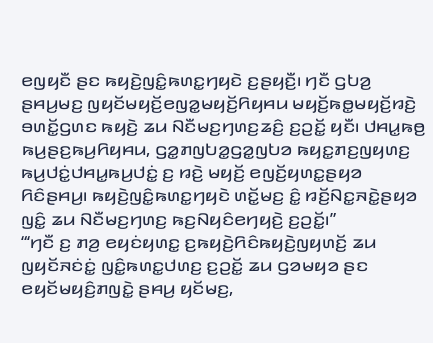ꤕꤜꤟꤢꤪ ꤔꤢ ꤒꤟꤢꤧ꤬ꤜꤢꤨ꤭ꤒꤛꤢ꤭ꤚꤟꤢꤧ ꤢ꤬ꤔꤟꤢꤪ꤬꤯ ꤚꤢꤪ ꤞꤝꤤ꤬ ꤔꤌꤣ꤬ꤗꤢ꤬ ꤜꤟꤢꤩꤗꤟꤢꤩ꤬ꤕꤜꤤ꤭ꤗꤟꤢꤩ꤬ꤖꤟꤌꤣ ꤗꤟꤢꤩ꤬ꤒꤥ꤭ꤗꤟꤢꤩ꤬ꤙꤢꤧ꤬ ꤋꤛꤢꤩ꤭ꤞꤛꤢ ꤒꤟꤢꤧ꤬ ꤘꤣ ꤡꤢꤪꤗꤢ꤬ꤚꤛꤢ꤬ꤘꤢꤨ꤬ ꤢ꤬ꤑꤢꤩ꤭ ꤟꤢꤪ꤯ ꤓꤌꤣ꤭ꤒꤥ꤬ ꤒꤣ꤬ꤔꤢ꤬ꤒꤣ꤬ꤖꤟꤌꤣ, ꤞꤤ꤭ꤊꤜꤝꤤ꤭ꤞꤤ꤭ꤜꤝꤤ ꤒꤟꤢ꤭ꤊꤢ꤬ꤜꤟꤛꤢ꤬ ꤒꤣ꤬ꤓꤢꤦ꤭ꤓꤌꤣ꤭ꤒꤣ꤬ꤓꤢꤦ꤭ ꤢ꤬ ꤙꤢꤧ꤬ ꤗꤟꤢꤩ꤬ ꤕꤜꤢꤩ꤬ꤟꤛꤢ꤭ꤔꤟꤤ ꤖꤢꤨꤔꤌꤣ꤬꤯ ꤒꤟꤢꤧ꤬ꤜꤢꤨ꤭ꤒꤛꤢ꤭ꤚꤟꤢꤧ ꤛꤢꤩ꤭ꤗꤢ꤬ ꤢꤨ꤭ ꤙꤢꤩ꤬ꤡꤢ꤭ꤏꤢꤧ꤭ꤔꤟꤤ ꤜꤢꤨ꤭ ꤘꤣ ꤡꤢꤪꤗꤢ꤬ꤚꤛꤢ꤬ ꤒꤢ꤬ꤡꤟꤢꤨꤕꤚꤟꤢꤧ꤬ ꤢ꤬ꤑꤢꤩ꤭꤯”
“‘ꤚꤢꤪ ꤢ꤬ ꤊꤤ꤬ ꤕꤟꤢꤦꤟꤛꤢ꤭ ꤢ꤬ꤒꤟꤢꤧ꤬ꤖꤢꤨꤒꤟꤢꤧ꤬ꤜꤟꤛꤢꤩ꤬ ꤘꤣ ꤜꤟꤢꤩꤏꤢꤦꤢꤦ꤭ ꤜꤢꤨ꤭ꤒꤛꤢ꤭ꤓꤛꤢ꤬ ꤢ꤬ꤑꤢꤩ꤭ ꤘꤣ ꤞꤤꤗꤟꤤ ꤔꤢ ꤕꤟꤢꤩꤗꤟꤢꤨ꤬ꤊꤜꤢꤧ꤭ ꤔꤌꤣ꤬ ꤟꤢꤩꤗꤢ꤬,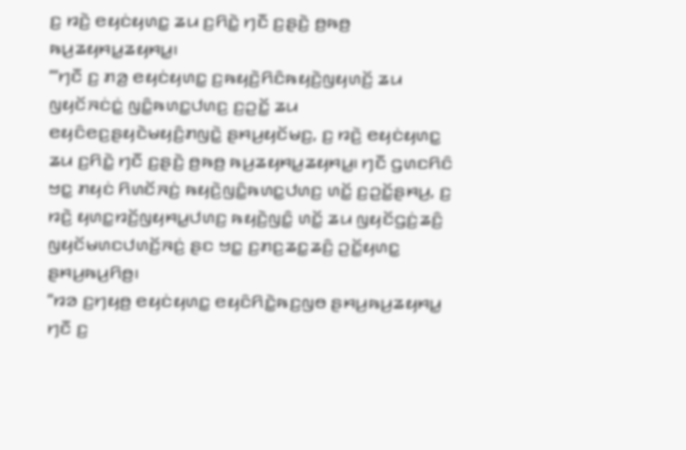ꤢ꤬ ꤙꤢꤧ꤬ ꤕꤟꤢꤦꤟꤛꤢ꤭ ꤘꤣ ꤢ꤬ꤖꤢꤧ꤭ ꤚꤢꤪ ꤢ꤬ꤔꤢꤧ꤬ ꤥ꤬ꤒꤥ꤬ ꤒꤣ꤬ꤘꤟꤌꤣ꤭ꤘꤟꤌꤣ꤭꤯
“‘ꤚꤢꤪ ꤢ꤬ ꤊꤤ꤬ ꤕꤟꤢꤦꤟꤛꤢ꤭ ꤢ꤬ꤒꤟꤢꤧ꤬ꤖꤢꤨꤒꤟꤢꤧ꤬ꤜꤟꤛꤢꤩ꤬ ꤘꤣ ꤜꤟꤢꤩꤏꤢꤦꤢꤦ꤭ ꤜꤢꤨ꤭ꤒꤛꤢ꤭ꤓꤛꤢ꤬ ꤢ꤬ꤑꤢꤩ꤭ ꤘꤣ ꤕꤟꤢꤨꤕꤢ꤬ꤔꤟꤢꤧꤗꤟꤢꤨ꤬ꤊꤜꤢꤧ꤭ ꤔꤌꤣ꤬ꤟꤢꤩꤗꤢ꤬, ꤢ꤬ ꤙꤢꤧ꤬ ꤕꤟꤢꤦꤟꤛꤢ꤭ ꤘꤣ ꤢ꤬ꤖꤢꤧ꤭ ꤚꤢꤪ ꤢ꤬ꤔꤢꤧ꤬ ꤥ꤬ꤒꤥ꤬ ꤒꤣ꤬ꤘꤟꤌꤣ꤭ꤘꤟꤌꤣ꤭꤯ ꤚꤢꤪ ꤞꤛꤢꤖꤢꤨ ꤠꤢ꤭ ꤊꤟꤢꤦ ꤖꤛꤢꤩꤏꤢꤦ꤬ ꤒꤟꤢꤧ꤬ꤜꤢꤨ꤭ꤒꤛꤢ꤭ꤓꤛꤢ꤬ ꤛꤢꤩ꤭ ꤢ꤬ꤑꤢꤩ꤭ꤔꤌꤣ꤬, ꤢ꤬ ꤙꤢꤧ꤬ ꤟꤛꤢ꤭ꤙꤢꤩ꤬ꤜꤟꤌꤣ꤭ꤓꤛꤢ꤬ ꤒꤟꤢꤧ꤬ꤜꤢꤨ꤭ ꤛꤢꤩ꤭ ꤘꤣ ꤜꤟꤢꤩꤞꤢꤦ꤬ꤘꤢꤨ꤬ ꤜꤟꤢꤩꤗꤛꤢꤓꤛꤢꤩ꤬ꤏꤢꤦ꤬ ꤔꤢ ꤠꤢ꤭ ꤢ꤬ꤊꤢ꤬ꤘꤢ꤭ꤘꤢꤨ꤬ ꤑꤢꤩ꤭ꤟꤛꤢ꤭ ꤔꤌꤣ꤬ꤒꤣ꤬ꤖꤥ꤬꤯
“ꤙꤤ ꤢ꤬ꤚꤟꤥ꤬ ꤕꤟꤢꤦꤟꤛꤢ꤭ ꤕꤟꤢꤨꤖꤢꤧ꤭ꤒꤢ꤬ꤜꤥ ꤔꤌꤣ꤬ꤒꤣ꤬ꤘꤟꤌꤣ꤭ ꤚꤢꤪ ꤢ꤬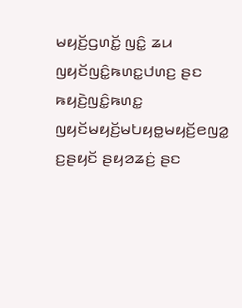ꤗꤟꤢꤩ꤬ꤞꤛꤢꤩ꤭ ꤜꤢꤨ꤭ ꤘꤣ ꤜꤟꤢꤩꤜꤢꤨ꤭ꤒꤛꤢ꤭ꤓꤛꤢ꤬ ꤔꤢ ꤒꤟꤢꤧ꤬ꤜꤢꤨ꤭ꤒꤛꤢ꤭ ꤜꤟꤢꤩꤗꤟꤢꤩ꤬ꤗꤝꤟꤥ꤭ꤗꤟꤢꤩ꤬ꤕꤜꤤ꤭ ꤢ꤬ꤔꤟꤢꤩ ꤔꤟꤤꤘꤢꤦ꤬ ꤔꤢ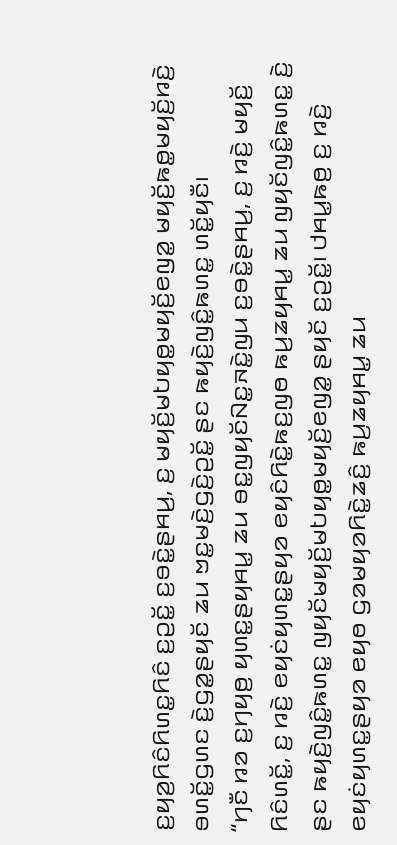ꤢ꤬ꤟꤤ꤬ꤖꤢꤨꤖꤛꤢ꤭ꤖꤢꤨ ꤢ꤬ꤑꤢꤩ꤭ ꤢ꤬ꤋꤢꤧ꤭ꤔꤌꤣ꤬, ꤢ꤬ ꤗꤟꤢꤩ꤬ꤗꤝꤟꤥ꤭ꤗꤟꤢꤩ꤬ꤕꤜꤤ꤭ ꤗꤟꤢꤩ꤬ꤒꤥ꤭ꤗꤟꤢꤩ꤬ꤙꤢꤧ꤬ ꤋꤛꤢꤩ꤭ꤞꤛꤢ ꤢꤧ꤬ꤞꤤ꤭ꤔꤟꤢꤩ ꤘꤣ ꤠꤢ꤭ꤗꤢꤧ꤬ꤞꤢꤧ꤬ꤑꤢꤩ꤭ ꤔꤢ ꤒꤟꤢꤧ꤬ꤜꤢꤨ꤭ꤒꤛꤢ꤭ ꤛꤢꤩ꤭ꤟꤢꤪ꤯
“ꤚꤢꤪ ꤙꤤ ꤢ꤬ꤚꤟꤥ꤬ ꤟꤛꤢ꤭ꤔꤟꤌꤣ꤭ ꤘꤣ ꤋꤢ꤭ꤜꤟꤢꤩꤡꤢ꤭ꤏꤢꤧ꤭ꤜꤣ ꤢ꤬ꤋꤢꤧ꤭ꤔꤌꤣ꤬, ꤢ꤬ ꤙꤢꤧ꤬ ꤗꤟꤢꤩ꤬ ꤖꤢꤨꤛꤢꤩ꤭, ꤢ꤬ ꤙꤢꤧ꤬ ꤕꤟꤢꤦꤟꤛꤢ꤭ꤔꤟꤤ ꤕꤟꤢꤨꤖꤢꤧ꤭ꤒꤢ꤬ꤜꤥ ꤒꤣ꤬ꤘꤟꤌꤣ꤭ ꤘꤣ ꤜꤟꤢꤩꤜꤢꤨ꤭ꤒꤛꤢ꤭ ꤢꤧ꤬ ꤔꤢ ꤒꤟꤢꤧ꤬ꤜꤢꤨ꤭ꤒꤛꤢ꤭ ꤜꤟꤢꤩꤗꤟꤢꤩ꤬ꤗꤝꤟꤥ꤭ꤗꤟꤢꤩ꤬ꤕꤜꤤ꤭ ꤔꤟꤢꤩ ꤢ꤬ꤑꤢꤩ꤭꤯ ꤓꤌꤣ꤭ꤒꤥ꤬ ꤢ꤬ ꤙꤢꤧ꤬ ꤕꤟꤢꤦꤟꤛꤢ꤭ꤔꤟꤤ ꤕꤟꤥ ꤞꤤꤗꤟꤤꤖꤢꤧ꤭ꤘꤢꤨ꤬ ꤒꤣ꤬ꤘꤟꤌꤣ꤭ ꤘꤣ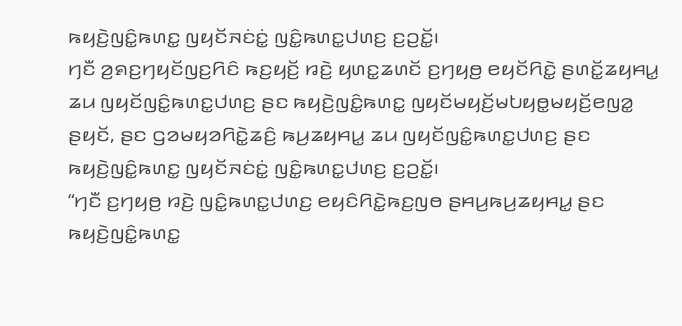ꤒꤟꤢꤧ꤬ꤜꤢꤨ꤭ꤒꤛꤢ꤭ ꤜꤟꤢꤩꤏꤢꤦꤢꤦ꤭ ꤜꤢꤨ꤭ꤒꤛꤢ꤭ꤓꤛꤢ꤬ ꤢ꤬ꤑꤢꤩ꤭꤯
ꤚꤢꤪ ꤤ꤬ꤎꤢ꤬ꤚꤟꤢꤩꤜꤢ꤬ꤖꤢꤨ ꤒꤢ꤬ꤟꤢꤩ꤬ ꤙꤢꤧ꤬ ꤟꤛꤢ꤭ꤘꤛꤢꤩ ꤢ꤬ꤚꤟꤥ꤬ ꤕꤟꤢꤩꤖꤢꤧ꤭ ꤔꤛꤢꤩ꤭ꤘꤟꤌꤣ꤭ ꤘꤣ ꤜꤟꤢꤩꤜꤢꤨ꤭ꤒꤛꤢ꤭ꤓꤛꤢ꤬ ꤔꤢ ꤒꤟꤢꤧ꤬ꤜꤢꤨ꤭ꤒꤛꤢ꤭ ꤜꤟꤢꤩꤗꤟꤢꤩ꤬ꤗꤝꤟꤥ꤭ꤗꤟꤢꤩ꤬ꤕꤜꤤ꤭ ꤔꤟꤢꤩ, ꤔꤢ ꤞꤤꤗꤟꤤꤖꤢꤧ꤭ꤘꤢꤨ꤬ ꤒꤣ꤬ꤘꤟꤌꤣ꤭ ꤘꤣ ꤜꤟꤢꤩꤜꤢꤨ꤭ꤒꤛꤢ꤭ꤓꤛꤢ꤬ ꤔꤢ ꤒꤟꤢꤧ꤬ꤜꤢꤨ꤭ꤒꤛꤢ꤭ ꤜꤟꤢꤩꤏꤢꤦꤢꤦ꤭ ꤜꤢꤨ꤭ꤒꤛꤢ꤭ꤓꤛꤢ꤬ ꤢ꤬ꤑꤢꤩ꤭꤯
“ꤚꤢꤪ ꤢ꤬ꤚꤟꤥ꤬ ꤙꤢꤧ꤬ ꤜꤢꤨ꤭ꤒꤛꤢ꤭ꤓꤛꤢ꤬ ꤕꤟꤢꤨꤖꤢꤧ꤭ꤒꤢ꤬ꤜꤥ ꤔꤌꤣ꤬ꤒꤣ꤬ꤘꤟꤌꤣ꤭ ꤔꤢ ꤒꤟꤢꤧ꤬ꤜꤢꤨ꤭ꤒꤛꤢ꤭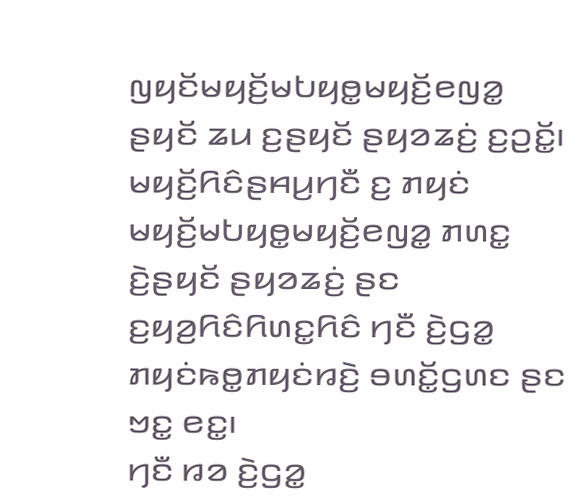ꤜꤟꤢꤩꤗꤟꤢꤩ꤬ꤗꤝꤟꤥ꤭ꤗꤟꤢꤩ꤬ꤕꤜꤤ꤭ ꤔꤟꤢꤩ ꤘꤣ ꤢ꤬ꤔꤟꤢꤩ ꤔꤟꤤꤘꤢꤦ꤬ ꤢ꤬ꤑꤢꤩ꤭꤯ ꤗꤟꤢꤩ꤬ꤖꤢꤨꤔꤌꤣ꤬ꤚꤢꤪ ꤢ꤬ ꤊꤟꤢꤦ ꤗꤟꤢꤩ꤬ꤗꤝꤟꤥ꤭ꤗꤟꤢꤩ꤬ꤕꤜꤤ꤭ ꤊꤛꤢ꤭ ꤢꤧ꤬ꤔꤟꤢꤩ ꤔꤟꤤꤘꤢꤦ꤬ ꤔꤢ ꤢ꤬ꤟꤤ꤬ꤖꤢꤨꤖꤛꤢ꤭ꤖꤢꤨ ꤚꤢꤪ ꤢꤧ꤬ꤞꤤ꤭ ꤊꤟꤢꤦꤒꤥ꤭ꤊꤟꤢꤦꤙꤢꤧ꤬ ꤋꤛꤢꤩ꤭ꤞꤛꤢ ꤔꤢ ꤠꤢ꤭ ꤕꤢ꤭꤯
ꤚꤢꤪ ꤙꤤ ꤢꤧ꤬ꤞꤤ꤭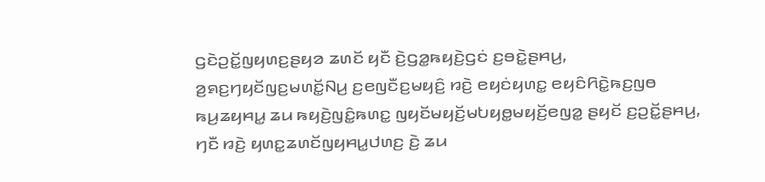ꤞꤢꤧꤑꤢꤩ꤭ꤜꤟꤛꤢ꤬ꤔꤟꤤ ꤘꤛꤢꤩ ꤟꤢꤪ ꤢꤧ꤬ꤞꤤ꤭ꤒꤟꤢꤧ꤬ꤞꤢꤦ ꤢ꤬ꤋꤢꤧ꤭ꤔꤌꤣ꤬, ꤤ꤬ꤎꤢ꤬ꤚꤟꤢꤩꤜꤢ꤬ꤗꤛꤢꤩ꤭ꤡꤣ꤬ ꤢ꤬ꤕꤜꤢꤪꤢ꤬ꤗꤟꤢꤨ꤬ ꤙꤢꤧ꤬ ꤕꤟꤢꤦꤟꤛꤢ꤭ ꤕꤟꤢꤨꤖꤢꤧ꤭ꤒꤢ꤬ꤜꤥ ꤒꤣ꤬ꤘꤟꤌꤣ꤭ ꤘꤣ ꤒꤟꤢꤧ꤬ꤜꤢꤨ꤭ꤒꤛꤢ꤭ ꤜꤟꤢꤩꤗꤟꤢꤩ꤬ꤗꤝꤟꤥ꤭ꤗꤟꤢꤩ꤬ꤕꤜꤤ꤭ ꤔꤟꤢꤩ ꤢ꤬ꤑꤢꤩ꤭ꤔꤌꤣ꤬, ꤚꤢꤪ ꤙꤢꤧ꤬ ꤟꤛꤢ꤭ꤘꤛꤢꤩꤜꤟꤌꤣ꤭ꤓꤛꤢ꤬ ꤢꤧ꤬ ꤘꤣ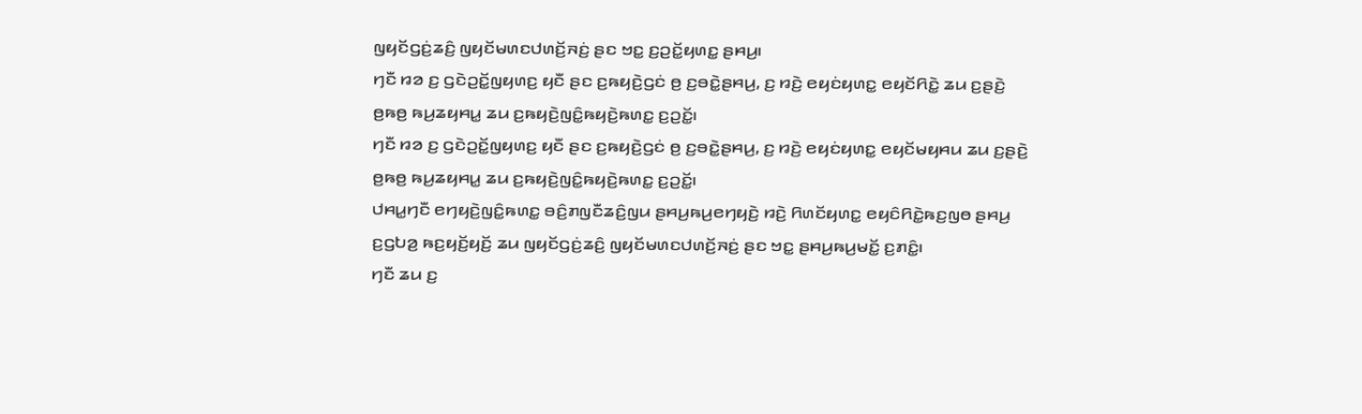ꤜꤟꤢꤩꤞꤢꤦ꤬ꤘꤢꤨ꤬ ꤜꤟꤢꤩꤗꤛꤢꤓꤛꤢꤩ꤬ꤏꤢꤦ꤬ ꤔꤢ ꤠꤢ꤭ ꤢ꤬ꤑꤢꤩ꤭ꤟꤛꤢ꤭ ꤔꤌꤣ꤬꤯
ꤚꤢꤪ ꤙꤤ ꤢ꤬ ꤞꤢꤧꤑꤢꤩ꤭ꤜꤟꤛꤢ꤬ ꤟꤢꤪ ꤔꤢ ꤢ꤬ꤒꤟꤢꤧ꤬ꤞꤢꤦ ꤥ꤬ ꤢ꤬ꤋꤢꤧ꤭ꤔꤌꤣ꤬, ꤢ꤬ ꤙꤢꤧ꤬ ꤕꤟꤢꤦꤟꤛꤢ꤭ ꤕꤟꤢꤩꤖꤢꤧ꤭ ꤘꤣ ꤢ꤬ꤔꤢꤧ꤬ ꤥ꤬ꤒꤥ꤬ ꤒꤣ꤬ꤘꤟꤌꤣ꤭ ꤘꤣ ꤢ꤬ꤒꤟꤢꤧ꤬ꤜꤢꤨ꤭ꤒꤟꤢꤧ꤬ꤒꤛꤢ꤭ ꤢ꤬ꤑꤢꤩ꤭꤯
ꤚꤢꤪ ꤙꤤ ꤢ꤬ ꤞꤢꤧꤑꤢꤩ꤭ꤜꤟꤛꤢ꤬ ꤟꤢꤪ ꤔꤢ ꤢ꤬ꤒꤟꤢꤧ꤬ꤞꤢꤦ ꤥ꤬ ꤢ꤬ꤋꤢꤧ꤭ꤔꤌꤣ꤬, ꤢ꤬ ꤙꤢꤧ꤬ ꤕꤟꤢꤦꤟꤛꤢ꤭ ꤕꤟꤢꤩꤗꤟꤌꤣ ꤘꤣ ꤢ꤬ꤔꤢꤧ꤬ ꤥ꤬ꤒꤥ꤬ ꤒꤣ꤬ꤘꤟꤌꤣ꤭ ꤘꤣ ꤢ꤬ꤒꤟꤢꤧ꤬ꤜꤢꤨ꤭ꤒꤟꤢꤧ꤬ꤒꤛꤢ꤭ ꤢ꤬ꤑꤢꤩ꤭꤯
ꤓꤌꤣ꤭ꤚꤢꤪ ꤕꤚꤟꤢꤧ꤬ꤜꤢꤨ꤭ꤒꤛꤢ꤭ ꤋꤢꤨ꤬ꤊꤜꤢꤪꤘꤢꤨ꤬ꤜꤣ ꤔꤌꤣ꤬ꤒꤣ꤬ꤕꤚꤟꤢꤧ꤬ ꤙꤢꤧ꤬ ꤖꤛꤢꤩꤟꤛꤢ꤭ ꤕꤟꤢꤨꤖꤢꤧ꤭ꤒꤢ꤬ꤜꤥ ꤔꤌꤣ꤬ ꤢ꤬ꤞꤝꤤ꤬ ꤒꤢ꤬ꤟꤢꤩ꤬ꤟꤢꤩ꤬ ꤘꤣ ꤜꤟꤢꤩꤞꤢꤦ꤬ꤘꤢꤨ꤬ ꤜꤟꤢꤩꤗꤛꤢꤓꤛꤢꤩ꤬ꤏꤢꤦ꤬ ꤔꤢ ꤠꤢ꤭ ꤔꤌꤣ꤬ꤒꤣ꤬ꤗꤢꤩ꤭ ꤢ꤬ꤊꤢꤨ꤭꤯
ꤚꤢꤪ ꤘꤣ ꤢ꤬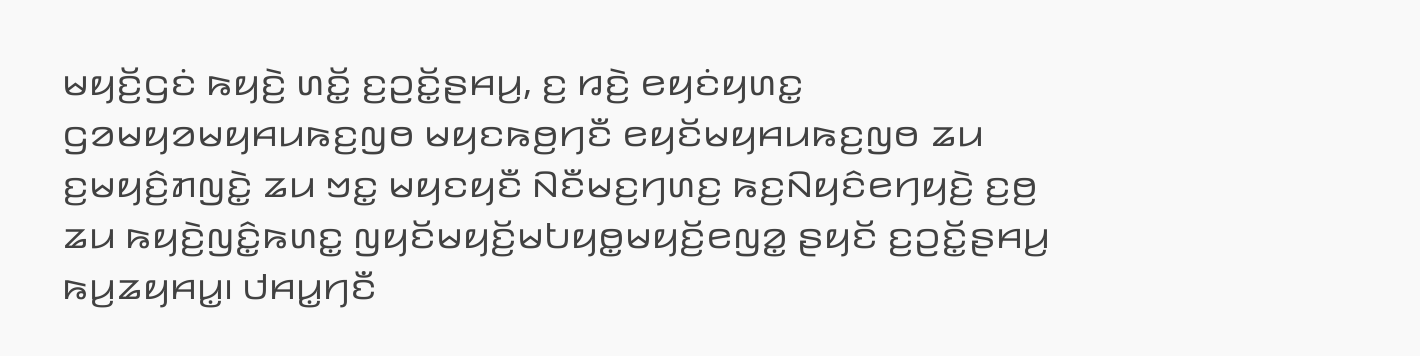ꤗꤟꤢꤩ꤬ꤞꤢꤦ ꤒꤟꤢꤧ꤬ ꤛꤢꤩ꤭ ꤢ꤬ꤑꤢꤩ꤭ꤔꤌꤣ꤬, ꤢ꤬ ꤙꤢꤧ꤬ ꤕꤟꤢꤦꤟꤛꤢ꤭ ꤞꤤꤗꤟꤤꤗꤟꤌꤣꤒꤢ꤬ꤜꤥ ꤗꤟꤢꤒꤥ꤬ꤚꤢꤪ ꤕꤟꤢꤩꤗꤟꤌꤣꤒꤢ꤬ꤜꤥ ꤘꤣ ꤢ꤬ꤗꤟꤢꤨ꤬ꤊꤜꤢꤧ꤭ ꤘꤣ ꤠꤢ꤭ ꤗꤟꤢꤟꤢꤪ ꤡꤢꤪꤗꤢ꤬ꤚꤛꤢ꤬ ꤒꤢ꤬ꤡꤟꤢꤨꤕꤚꤟꤢꤧ꤬ ꤢ꤬ꤥ꤬ ꤘꤣ ꤒꤟꤢꤧ꤬ꤜꤢꤨ꤭ꤒꤛꤢ꤭ ꤜꤟꤢꤩꤗꤟꤢꤩ꤬ꤗꤝꤟꤥ꤭ꤗꤟꤢꤩ꤬ꤕꤜꤤ꤭ ꤔꤟꤢꤩ ꤢ꤬ꤑꤢꤩ꤭ꤔꤌꤣ꤬ ꤒꤣ꤬ꤘꤟꤌꤣ꤭꤯ ꤓꤌꤣ꤭ꤚꤢꤪ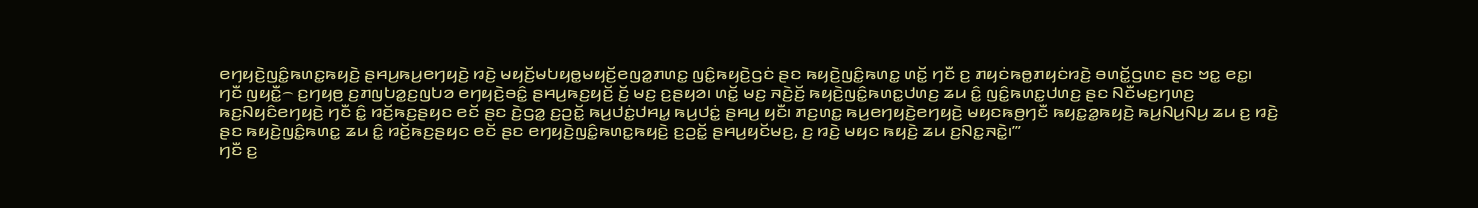ꤕꤚꤟꤢꤧ꤬ꤜꤢꤨ꤭ꤒꤛꤢ꤭ꤒꤟꤢꤧ꤬ ꤔꤌꤣ꤬ꤒꤣ꤬ꤕꤚꤟꤢꤧ꤬ ꤙꤢꤧ꤬ ꤗꤟꤢꤩ꤬ꤗꤝꤟꤥ꤭ꤗꤟꤢꤩ꤬ꤕꤜꤤ꤭ꤊꤛꤢ꤭ ꤜꤢꤨ꤭ꤒꤟꤢꤧ꤬ꤞꤢꤦ ꤔꤢ ꤒꤟꤢꤧ꤬ꤜꤢꤨ꤭ꤒꤛꤢ꤭ ꤛꤢꤩ꤭ ꤚꤢꤪ ꤢ꤬ ꤊꤟꤢꤦꤒꤥ꤭ꤊꤟꤢꤦꤙꤢꤧ꤬ ꤋꤛꤢꤩ꤭ꤞꤛꤢ ꤔꤢ ꤠꤢ꤭ ꤕꤢ꤭꤯
ꤚꤢꤪ ꤜꤟꤢꤪ꤭꤮ ꤢ꤬ꤚꤟꤥ꤬ ꤢ꤬ꤊꤜꤝꤤ꤭ꤢ꤬ꤜꤝꤤ ꤕꤚꤟꤢꤧ꤬ꤋꤢꤨ꤭ ꤔꤌꤣ꤬ꤒꤢ꤬ꤟꤢꤩ꤬ ꤢꤩ꤬ ꤗꤢ꤬ ꤢ꤬ꤔꤟꤤ꤯ ꤛꤢꤩ꤭ ꤗꤢ꤬ ꤏꤢꤧ꤬ꤢꤩ꤬ ꤒꤟꤢꤧ꤬ꤜꤢꤨ꤭ꤒꤛꤢ꤭ꤓꤛꤢ꤬ ꤘꤣ ꤢꤨ꤭ ꤜꤢꤨ꤭ꤒꤛꤢ꤭ꤓꤛꤢ꤬ ꤔꤢ ꤡꤢꤪꤗꤢ꤬ꤚꤛꤢ꤬ ꤒꤢ꤬ꤡꤟꤢꤨꤕꤚꤟꤢꤧ꤬ ꤚꤢꤪ ꤢꤨ꤭ ꤙꤢꤩ꤬ꤒꤢ꤬ꤔꤟꤢ ꤕꤢꤩ ꤔꤢ ꤢꤧ꤬ꤞꤤ꤭ ꤢ꤬ꤑꤢꤩ꤭ ꤒꤣ꤬ꤓꤢꤦ꤭ꤓꤌꤣ꤭ ꤒꤣ꤬ꤓꤢꤦ꤭ ꤔꤌꤣ꤬ ꤟꤢꤪ꤯ ꤊꤢ꤬ꤛꤢ꤭ ꤒꤣ꤬ꤕꤚꤟꤢꤧ꤬ꤕꤚꤟꤢꤧ꤬ ꤗꤟꤢꤒꤥ꤬ꤚꤢꤪ ꤒꤟꤢ꤭ꤤ꤭ꤒꤟꤢꤧ꤬ ꤒꤣ꤬ꤡꤣ꤬ꤡꤣ꤬ ꤘꤣ ꤢ꤬ ꤙꤢꤧ꤬ ꤔꤢ ꤒꤟꤢꤧ꤬ꤜꤢꤨ꤭ꤒꤛꤢ꤭ ꤘꤣ ꤢꤨ꤭ ꤙꤢꤩ꤬ꤒꤢ꤬ꤔꤟꤢ ꤕꤢꤩ ꤔꤢ ꤕꤚꤟꤢꤧ꤬ꤜꤢꤨ꤭ꤒꤛꤢ꤭ꤒꤟꤢꤧ꤬ ꤢ꤬ꤑꤢꤩ꤭ ꤔꤌꤣ꤬ꤟꤢꤩꤗꤢ꤬, ꤢ꤬ ꤙꤢꤧ꤬ ꤗꤟꤢ ꤒꤟꤢꤧ꤬ ꤘꤣ ꤢ꤬ꤡꤢ꤭ꤏꤢꤧ꤭꤯’”
ꤚꤢꤪ ꤢ꤬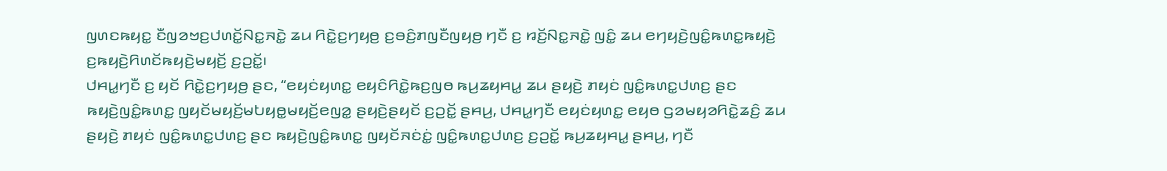ꤜꤛꤢꤒꤟꤢ꤭ ꤢꤪꤜꤤꤠꤢ꤬ꤓꤛꤢꤩ꤭ꤡꤢ꤭ꤏꤢꤧ꤭ ꤘꤣ ꤖꤢꤧ꤭ꤢ꤬ꤚꤟꤥ꤬ ꤢ꤬ꤋꤢꤨ꤬ꤊꤜꤢꤪꤜꤟꤥ꤬ ꤚꤢꤪ ꤢ꤬ ꤙꤢꤩ꤬ꤡꤢ꤭ꤏꤢꤧ꤭ ꤜꤢꤨ꤭ ꤘꤣ ꤕꤚꤟꤢꤧ꤬ꤜꤢꤨ꤭ꤒꤛꤢ꤭ꤒꤟꤢꤧ꤬ ꤢ꤬ꤒꤟꤢꤧ꤬ꤖꤛꤢꤩꤒꤟꤢꤧ꤬ꤗꤟꤢꤩ꤬ ꤢ꤬ꤑꤢꤩ꤭꤯
ꤓꤌꤣ꤭ꤚꤢꤪ ꤢ꤬ ꤟꤢꤩ ꤖꤢꤧ꤭ꤢ꤬ꤚꤟꤥ꤬ ꤔꤢ, “ꤕꤟꤢꤦꤟꤛꤢ꤭ ꤕꤟꤢꤨꤖꤢꤧ꤭ꤒꤢ꤬ꤜꤥ ꤒꤣ꤬ꤘꤟꤌꤣ꤭ ꤘꤣ ꤔꤟꤢꤧ꤬ ꤊꤟꤢꤦ ꤜꤢꤨ꤭ꤒꤛꤢ꤭ꤓꤛꤢ꤬ ꤔꤢ ꤒꤟꤢꤧ꤬ꤜꤢꤨ꤭ꤒꤛꤢ꤭ ꤜꤟꤢꤩꤗꤟꤢꤩ꤬ꤗꤝꤟꤥ꤭ꤗꤟꤢꤩ꤬ꤕꤜꤤ꤭ ꤔꤟꤢꤧ꤬ꤔꤟꤢꤩ ꤢ꤬ꤑꤢꤩ꤭ ꤔꤌꤣ꤬, ꤓꤌꤣ꤭ꤚꤢꤪ ꤕꤟꤢꤦꤟꤛꤢ꤭ ꤕꤟꤥ ꤞꤤꤗꤟꤤꤖꤢꤧ꤭ꤘꤢꤨ꤬ ꤘꤣ ꤔꤟꤢꤧ꤬ ꤊꤟꤢꤦ ꤜꤢꤨ꤭ꤒꤛꤢ꤭ꤓꤛꤢ꤬ ꤔꤢ ꤒꤟꤢꤧ꤬ꤜꤢꤨ꤭ꤒꤛꤢ꤭ ꤜꤟꤢꤩꤏꤢꤦꤢꤦ꤭ ꤜꤢꤨ꤭ꤒꤛꤢ꤭ꤓꤛꤢ꤬ ꤢ꤬ꤑꤢꤩ꤭ ꤒꤣ꤬ꤘꤟꤌꤣ꤭ ꤔꤌꤣ꤬, ꤚꤢꤪ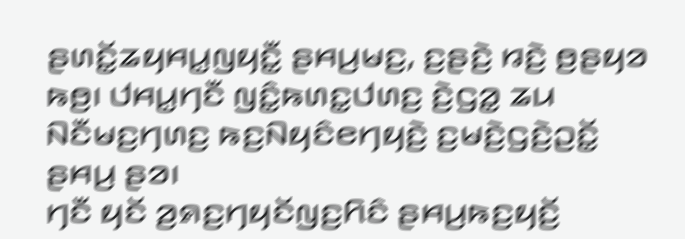ꤔꤛꤢꤩ꤭ꤘꤟꤌꤣ꤭ꤜꤟꤢꤪ꤭ ꤔꤌꤣ꤬ꤗꤢ꤬, ꤢ꤬ꤔꤢꤧ꤬ ꤙꤢꤧ꤬ ꤥ꤬ꤔꤟꤤ ꤒꤥ꤬꤯ ꤓꤌꤣ꤭ꤚꤢꤪ ꤜꤢꤨ꤭ꤒꤛꤢ꤭ꤓꤛꤢ꤬ ꤢꤧ꤬ꤞꤤ꤭ ꤘꤣ ꤡꤢꤪꤗꤢ꤬ꤚꤛꤢ꤬ ꤒꤢ꤬ꤡꤟꤢꤨꤕꤚꤟꤢꤧ꤬ ꤢ꤬ꤗꤢꤧ꤬ꤞꤢꤧ꤬ꤑꤢꤩ꤭ ꤔꤌꤣ꤬ ꤔꤤ꤯
ꤚꤢꤪ ꤟꤢꤩ ꤤ꤬ꤎꤢ꤬ꤚꤟꤢꤩꤜꤢ꤬ꤖꤢꤨ ꤔꤌꤣ꤬ꤒꤢ꤬ꤟꤢꤩ꤬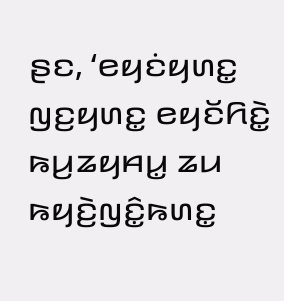ꤔꤢ, ‘ꤕꤟꤢꤦꤟꤛꤢ꤭ ꤜꤢ꤬ꤟꤛꤢ꤭ ꤕꤟꤢꤩꤖꤢꤧ꤭ ꤒꤣ꤬ꤘꤟꤌꤣ꤭ ꤘꤣ ꤒꤟꤢꤧ꤬ꤜꤢꤨ꤭ꤒꤛꤢ꤭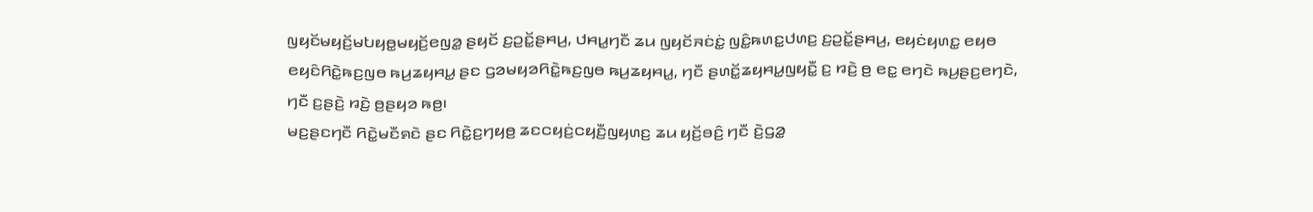ꤜꤟꤢꤩꤗꤟꤢꤩ꤬ꤗꤝꤟꤥ꤭ꤗꤟꤢꤩ꤬ꤕꤜꤤ꤭ ꤔꤟꤢꤩ ꤢ꤬ꤑꤢꤩ꤭ꤔꤌꤣ꤬, ꤓꤌꤣ꤭ꤚꤢꤪ ꤘꤣ ꤜꤟꤢꤩꤏꤢꤦꤢꤦ꤭ ꤜꤢꤨ꤭ꤒꤛꤢ꤭ꤓꤛꤢ꤬ ꤢ꤬ꤑꤢꤩ꤭ꤔꤌꤣ꤬, ꤕꤟꤢꤦꤟꤛꤢ꤭ ꤕꤟꤥ ꤕꤟꤢꤨꤖꤢꤧ꤭ꤒꤢ꤬ꤜꤥ ꤒꤣ꤬ꤘꤟꤌꤣ꤭ ꤔꤢ ꤞꤤꤗꤟꤤꤖꤢꤧ꤭ꤒꤢ꤬ꤜꤥ ꤒꤣ꤬ꤘꤟꤌꤣ꤭, ꤚꤢꤪ ꤔꤛꤢꤩ꤭ꤘꤟꤌꤣ꤭ꤜꤟꤢꤪ꤭ ꤢ꤬ ꤙꤢꤧ꤬ ꤥ꤬ ꤕꤢ꤭ ꤕꤚꤢꤧ ꤒꤣ꤬ꤔꤢ꤬ꤕꤚꤢꤧ, ꤚꤢꤪ ꤢ꤬ꤔꤢꤧ꤬ ꤙꤢꤧ꤬ ꤥ꤬ꤔꤟꤤ ꤒꤥ꤬꤯
ꤗꤢ꤬ꤔꤢꤚꤢꤪ ꤖꤢꤧ꤭ꤗꤢꤪꤎꤢꤧ ꤔꤢ ꤖꤢꤧ꤭ꤢ꤬ꤚꤟꤥ꤬ ꤘꤢꤍꤟꤢꤦ꤬ꤍꤟꤢꤪ꤬ꤜꤟꤛꤢ꤬ ꤘꤣ ꤟꤢꤩ꤬ꤋꤢꤨ꤬ ꤚꤢꤪ ꤢꤧ꤬ꤞꤤ꤭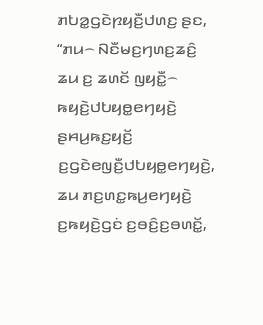ꤊꤝꤤ꤭ꤞꤢꤧꤐꤟꤢꤪ꤬ꤓꤛꤢ꤬ ꤔꤢ, “ꤊꤣ꤮ ꤡꤢꤪꤗꤢ꤬ꤚꤛꤢ꤬ꤘꤢꤨ꤬ ꤘꤣ ꤢ꤬ ꤘꤛꤢꤩ ꤜꤟꤢꤪ꤭꤮ ꤒꤟꤢꤧ꤬ꤓꤝꤟꤥ꤭ꤕꤚꤟꤢꤧ꤬ ꤔꤌꤣ꤬ꤒꤢ꤬ꤟꤢꤩ꤬ ꤢ꤬ꤞꤢꤧꤕꤜꤢꤪ꤬ꤓꤝꤟꤥ꤭ꤕꤚꤟꤢꤧ꤬, ꤘꤣ ꤊꤢ꤬ꤛꤢ꤭ꤒꤣ꤬ꤕꤚꤟꤢꤧ꤬ ꤢ꤬ꤒꤟꤢꤧ꤬ꤞꤢꤦ ꤢ꤬ꤋꤢꤨ꤬ꤢ꤬ꤋꤛꤢꤩ꤭,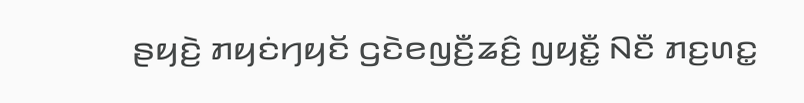ꤔꤟꤢꤧ꤬ ꤊꤟꤢꤦꤚꤟꤢꤩ ꤞꤢꤧꤕꤜꤢꤪ꤬ꤘꤢꤨ꤬ ꤜꤟꤢꤪ꤭ ꤡꤢꤪ ꤊꤢ꤬ꤛꤢ꤭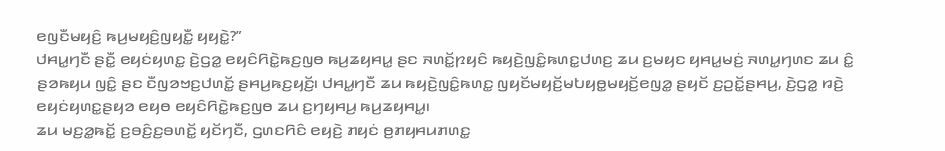ꤕꤜꤢꤪꤗꤟꤢꤨ꤬ ꤒꤣ꤬ꤗꤟꤢꤨ꤬ꤜꤟꤢꤪ꤭ ꤟꤟꤢꤧ꤭?”
ꤓꤌꤣ꤭ꤚꤢꤪ ꤔꤢꤪ꤭ ꤕꤟꤢꤦꤟꤛꤢ꤭ ꤢꤧ꤬ꤞꤤ꤭ ꤕꤟꤢꤨꤖꤢꤧ꤭ꤒꤢ꤬ꤜꤥ ꤒꤣ꤬ꤘꤟꤌꤣ꤭ ꤔꤢ ꤏꤛꤢꤩ꤭ꤐꤟꤢꤨ ꤒꤟꤢꤧ꤬ꤜꤢꤨ꤭ꤒꤛꤢ꤭ꤓꤛꤢ꤬ ꤘꤣ ꤢ꤬ꤗꤟꤢ ꤟꤌꤣ꤭ꤗꤢꤦ꤬ ꤏꤛꤣ꤭ꤚꤛꤢ ꤘꤣ ꤢꤨ꤭ ꤔꤤꤒꤟꤣ ꤜꤢꤨ꤭ ꤔꤢ ꤢꤪꤜꤤꤠꤢ꤬ꤓꤛꤢꤩ꤭ ꤔꤌꤣ꤬ꤒꤢ꤬ꤟꤢꤩ꤬꤯ ꤓꤌꤣ꤭ꤚꤢꤪ ꤘꤣ ꤒꤟꤢꤧ꤬ꤜꤢꤨ꤭ꤒꤛꤢ꤭ ꤜꤟꤢꤩꤗꤟꤢꤩ꤬ꤗꤝꤟꤥ꤭ꤗꤟꤢꤩ꤬ꤕꤜꤤ꤭ ꤔꤟꤢꤩ ꤢ꤬ꤑꤢꤩ꤭ꤔꤌꤣ꤬, ꤢꤧ꤬ꤞꤤ꤭ ꤙꤢꤧ꤬ ꤕꤟꤢꤦꤟꤛꤢ꤭ꤔꤟꤤ ꤕꤟꤥ ꤕꤟꤢꤨꤖꤢꤧ꤭ꤒꤢ꤬ꤜꤥ ꤘꤣ ꤢ꤬ꤚꤟꤌꤣ꤬ ꤒꤣ꤬ꤘꤟꤌꤣ꤭꤯
ꤘꤣ ꤗꤢ꤬ꤤ꤭ꤒꤢꤩ꤭ ꤢ꤬ꤋꤢꤨ꤬ꤢ꤬ꤋꤛꤢꤩ꤭ ꤟꤢꤩꤚꤢꤪ, ꤞꤛꤢꤖꤢꤨ ꤕꤟꤢꤧ꤬ ꤊꤟꤢꤦ ꤥ꤬ꤊꤟꤌꤣꤊꤛꤢ꤭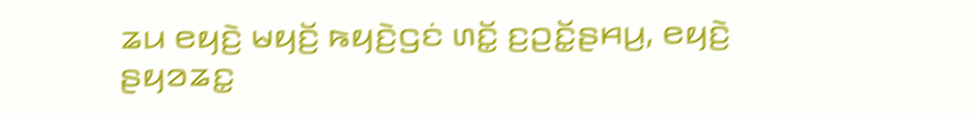ꤘꤣ ꤕꤟꤢꤧ꤬ ꤗꤟꤢꤩ꤬ ꤒꤟꤢꤧ꤬ꤞꤢꤦ ꤛꤢꤩ꤭ ꤢ꤬ꤑꤢꤩ꤭ꤔꤌꤣ꤬, ꤕꤟꤢꤧ꤬ ꤔꤟꤤꤘꤢ꤭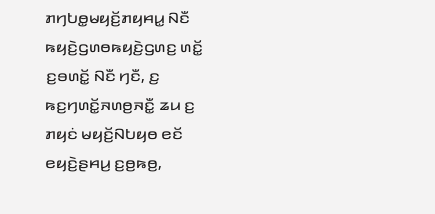ꤊꤚꤝꤥ꤭ꤗꤟꤢꤩ꤬ꤊꤟꤌꤣ꤭ ꤡꤢꤪ ꤒꤟꤢꤧ꤬ꤞꤛꤥꤒꤟꤢꤧ꤬ꤞꤛꤢ꤬ ꤛꤢꤩ꤭ ꤢ꤬ꤋꤛꤢꤩ꤭ ꤡꤢꤪ ꤚꤢꤪ, ꤢ꤬ ꤒꤢ꤬ꤚꤛꤢꤩ꤭ꤏꤛꤥ꤬ꤏꤢꤪ꤭ ꤘꤣ ꤢ꤬ ꤊꤟꤢꤦ ꤗꤟꤢꤩ꤬ꤡꤝꤟꤥ ꤕꤢꤩ ꤕꤟꤢꤧ꤬ꤔꤌꤣ꤬ ꤢ꤬ꤥ꤬ꤒꤥ꤬,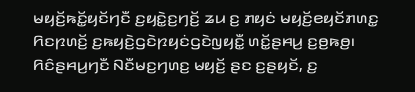ꤗꤟꤢꤩ꤬ꤒꤢꤩ꤭ꤟꤢꤩꤚꤢꤪ ꤢ꤬ꤟꤢꤧ꤭ꤢ꤬ꤚꤢꤩ꤬ ꤘꤣ ꤢ꤬ ꤊꤟꤢꤦ ꤗꤟꤢꤩ꤬ꤕꤟꤢꤩꤊꤛꤢ꤭ ꤖꤢꤐꤛꤢꤩ꤬ ꤢ꤬ꤒꤟꤢꤧ꤬ꤞꤢꤧꤐꤟꤢꤦꤞꤢꤧꤜꤟꤢꤪ꤭ ꤛꤢꤩ꤭ꤔꤌꤣ꤬ ꤢ꤬ꤥ꤬ꤒꤥ꤬꤯ ꤖꤢꤨꤔꤌꤣ꤬ꤚꤢꤪ ꤡꤢꤪꤗꤢ꤬ꤚꤛꤢ꤬ ꤗꤟꤢꤩ꤬ ꤔꤢ ꤢ꤬ꤔꤟꤢꤩ, ꤢ꤬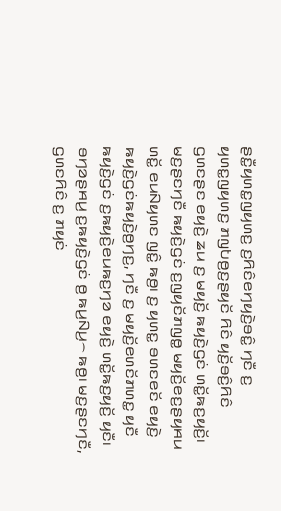ꤔꤢꤪ꤭ꤟꤛꤢ꤭ꤜꤟꤛꤢ꤬ ꤢ꤬ꤖꤢꤨꤕꤚꤟꤢꤧ꤬ꤋꤢꤨ꤭ ꤚꤢꤪ ꤢ꤬ ꤟꤛꤢ꤭ꤜꤟꤛꤢ꤬ ꤊꤜꤝꤥ꤬ꤢ꤬ꤔꤟꤢꤩ ꤖꤢꤨ ꤟꤢꤩ꤬ꤋꤢꤨ꤬ꤖꤢꤨ ꤞꤛꤢꤔꤢ ꤕꤟꤢꤧ꤬ ꤘꤣ ꤢ꤬ ꤗꤟꤢꤩ꤬ ꤒꤟꤢꤧ꤬ꤞꤢꤦ ꤛꤢꤩ꤭ꤒꤢ꤬ꤟꤢꤩ꤬꤯ ꤗꤢ꤬ꤔꤢꤚꤢꤪ ꤒꤟꤢꤧ꤬ꤞꤢꤦ ꤢ꤬ꤜꤟꤢꤩꤊꤜꤥ꤭ ꤗꤟꤢꤩ꤬ꤕꤢ꤬ꤔꤟꤌꤣ ꤛꤢꤩ꤭ ꤕꤣꤡꤟꤛꤢ ꤜꤢꤨ꤭ ꤒꤥ꤬꤯ ꤢ꤬ ꤟꤛꤢ꤭ ꤋꤛꤢꤕꤢꤩ ꤕꤟꤢꤧ꤬ ꤒꤟꤢꤧ꤬ꤞꤢꤦꤒꤟꤢꤧ꤬ꤥ꤬ꤚꤢ꤬, ꤚꤢꤪ ꤢ꤬ ꤗꤟꤢꤩ꤬ꤕꤛꤢꤩꤊꤛꤢ꤭ ꤟꤢꤪ ꤒꤟꤢꤧ꤬ꤞꤢꤦ ꤢ꤬ꤒꤟꤢꤧ꤬ꤕꤣꤒꤢ꤬ꤚꤤ ꤕꤟꤢꤧ꤬ ꤛꤢꤩ꤭ꤒꤢ꤬ꤟꤢꤩ꤬ ꤟꤢꤪ꤯
ꤋꤚꤤꤔꤌꤣ꤬ ꤢ꤬ꤒꤟꤢꤧ꤬ꤞꤢꤦ ꤥ꤬ ꤒꤣ꤬ꤡꤣ꤬꤮ ꤒꤥ꤬꤯ ꤗꤢ꤬ꤔꤢꤚꤢꤪ, ꤞꤛꤢꤖꤢꤨ ꤢ꤬ ꤊꤟꤢꤦ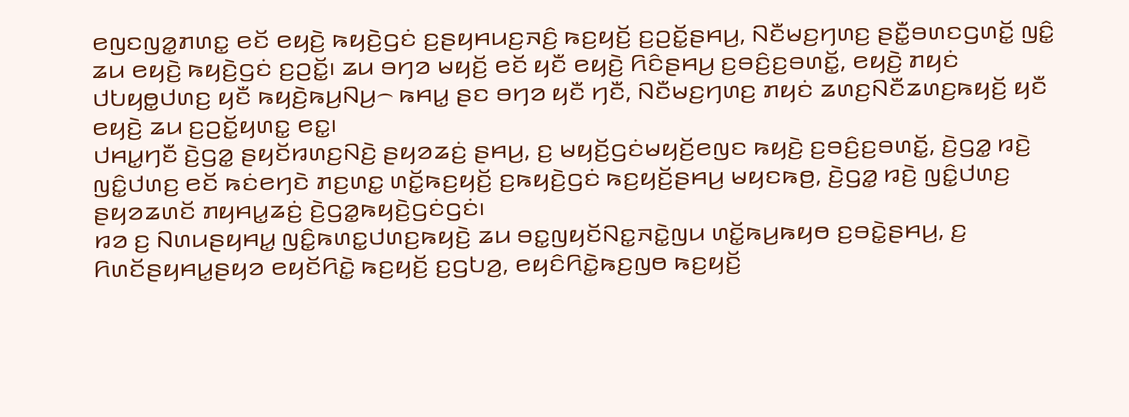ꤕꤜꤢꤜꤤ꤭ꤊꤛꤢ꤭ ꤕꤢꤩ ꤕꤟꤢꤧ꤬ ꤒꤟꤢꤧ꤬ꤞꤢꤦ ꤢ꤬ꤔꤟꤌꤣꤢ꤬ꤏꤢꤨ꤬ ꤒꤢ꤬ꤟꤢꤩ꤬ ꤢ꤬ꤑꤢꤩ꤭ꤔꤌꤣ꤬, ꤡꤢꤪꤗꤢ꤬ꤚꤛꤢ꤬ ꤔꤢꤪ꤭ꤋꤛꤢꤞꤛꤢꤩ꤭ ꤜꤢꤨ꤭ ꤘꤣ ꤕꤟꤢꤧ꤬ ꤒꤟꤢꤧ꤬ꤞꤢꤦ ꤢ꤬ꤑꤢꤩ꤭꤯ ꤘꤣ ꤋꤚꤤ ꤗꤟꤢꤩ꤬ ꤕꤢꤩ ꤟꤢꤪ ꤕꤟꤢꤧ꤬ ꤖꤢꤨꤔꤌꤣ꤬ ꤢ꤬ꤋꤢꤨ꤬ꤢ꤬ꤋꤛꤢꤩ꤭, ꤕꤟꤢꤧ꤬ ꤊꤟꤢꤦ ꤓꤝꤟꤥ꤭ꤓꤛꤢ꤬ ꤟꤢꤪ ꤒꤟꤢꤧ꤬ꤒꤣ꤬ꤡꤣ꤬꤮ ꤒꤌꤣ꤭ ꤔꤢ ꤋꤚꤤ ꤟꤢꤪ ꤚꤢꤪ, ꤡꤢꤪꤗꤢ꤬ꤚꤛꤢ꤬ ꤊꤟꤢꤦ ꤘꤛꤢ꤬ꤡꤢꤪꤘꤛꤢ꤬ꤒꤟꤢꤩ꤬ ꤟꤢꤪ ꤕꤟꤢꤧ꤬ ꤘꤣ ꤢ꤬ꤑꤢꤩ꤭ꤟꤛꤢ꤭ ꤕꤢ꤭꤯
ꤓꤌꤣ꤭ꤚꤢꤪ ꤢꤧ꤬ꤞꤤ꤭ ꤔꤟꤢꤩꤙꤛꤢ꤬ꤡꤢꤧ꤬ ꤔꤟꤤꤘꤢꤦ꤬ ꤔꤌꤣ꤬, ꤢ꤬ ꤗꤟꤢꤩ꤬ꤞꤢꤦꤗꤟꤢꤩ꤬ꤕꤜꤢ ꤒꤟꤢꤧ꤬ ꤢ꤬ꤋꤢꤨ꤬ꤢ꤬ꤋꤛꤢꤩ꤭, ꤢꤧ꤬ꤞꤤ꤭ ꤙꤢꤧ꤬ ꤜꤢꤨ꤭ꤓꤛꤢ꤬ ꤕꤢꤩ ꤒꤢꤦꤕꤚꤢꤧ ꤊꤢ꤬ꤛꤢ꤭ ꤛꤢꤩ꤭ꤒꤢ꤬ꤟꤢꤩ꤬ ꤢ꤬ꤒꤟꤢꤧ꤬ꤞꤢꤦ ꤒꤢ꤬ꤟꤢꤩ꤬ꤔꤌꤣ꤬ ꤗꤟꤢꤒꤥ꤬, ꤢꤧ꤬ꤞꤤ꤭ ꤙꤢꤧ꤬ ꤜꤢꤨ꤭ꤓꤛꤢ꤬ ꤔꤟꤤꤘꤛꤢꤩ ꤊꤟꤌꤣ꤭ꤘꤢꤦ꤬ ꤢꤧ꤬ꤞꤤ꤭ꤒꤟꤢꤧ꤬ꤞꤢꤦꤞꤢꤦ꤯
ꤙꤤ ꤢ꤬ ꤡꤛꤣꤔꤟꤌꤣ꤭ ꤜꤢꤨ꤭ꤒꤛꤢ꤭ꤓꤛꤢ꤬ꤒꤟꤢꤧ꤬ ꤘꤣ ꤋꤢ꤭ꤜꤟꤢꤩꤡꤢ꤭ꤏꤢꤧ꤭ꤜꤣ ꤛꤢꤩ꤭ꤒꤣ꤬ꤒꤟꤥ ꤢ꤬ꤋꤢꤧ꤭ꤔꤌꤣ꤬, ꤢ꤬ ꤖꤛꤢꤩꤔꤟꤌꤣ꤭ꤔꤟꤤ ꤕꤟꤢꤩꤖꤢꤧ꤭ ꤒꤢ꤬ꤟꤢꤩ꤬ ꤢ꤬ꤞꤝꤤ꤬, ꤕꤟꤢꤨꤖꤢꤧ꤭ꤒꤢ꤬ꤜꤥ ꤒꤢ꤬ꤟꤢꤩ꤬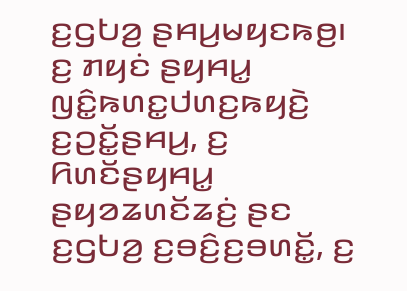ꤢ꤬ꤞꤝꤤ꤬ ꤔꤌꤣ꤬ꤗꤟꤢꤒꤥ꤬꤯ ꤢ꤬ ꤊꤟꤢꤦ ꤔꤟꤌꤣ꤭ ꤜꤢꤨ꤭ꤒꤛꤢ꤭ꤓꤛꤢ꤬ꤒꤟꤢꤧ꤬ ꤢ꤬ꤑꤢꤩ꤭ꤔꤌꤣ꤬, ꤢ꤬ ꤖꤛꤢꤩꤔꤟꤌꤣ꤭ ꤔꤟꤤꤘꤛꤢꤩꤘꤢꤦ꤬ ꤔꤢ ꤢ꤬ꤞꤝꤤ꤬ ꤢ꤬ꤋꤢꤨ꤬ꤢ꤬ꤋꤛꤢꤩ꤭, ꤢ꤬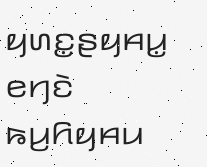ꤟꤛꤢ꤭ꤔꤟꤌꤣ꤭ ꤕꤚꤢꤧ ꤒꤣ꤬ꤖꤟꤌꤣ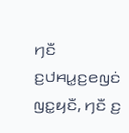ꤚꤢꤪ ꤢ꤬ꤓꤌꤣ꤭ꤢ꤬ꤕꤜꤢꤦ ꤜꤢ꤭ꤟꤢꤪ, ꤚꤢꤪ ꤢ꤬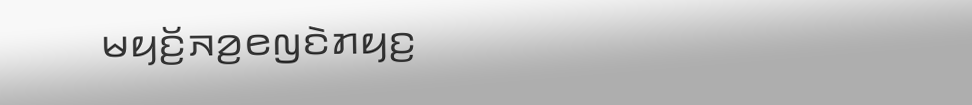ꤗꤟꤢꤩ꤬ꤏꤤ꤬ꤕꤜꤢꤧꤊꤟꤢ꤬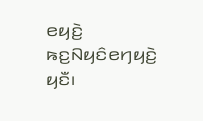ꤕꤟꤢꤧ꤬ ꤒꤢ꤬ꤡꤟꤢꤨꤕꤚꤟꤢꤧ꤬ ꤟꤢꤪ꤯